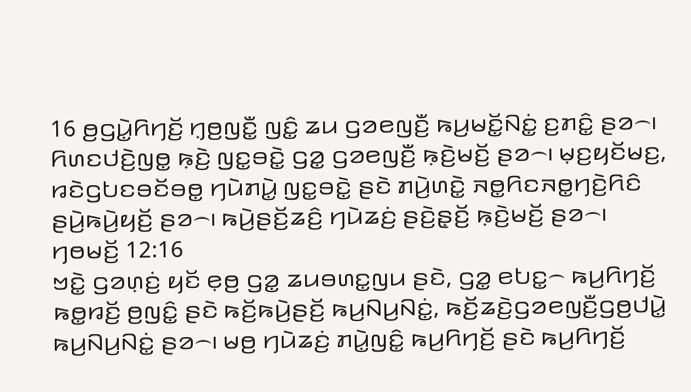16 ꤥ꤬ꤞꤣꤧ꤭ꤖꤚꤢꤩ꤬ ꤚ꤫ꤥ꤬ꤜꤢꤪ꤭ ꤜꤢꤨ꤭ ꤘꤣ ꤞꤤꤕꤜꤢꤪ꤬ ꤒꤣ꤬ꤗꤢꤩ꤭ꤡꤢꤦ꤭ ꤢ꤬ꤊꤢꤨ꤭ ꤔꤤ꤮꤯ ꤖꤛꤢꤓꤢꤧ꤬ꤜꤥ꤭ ꤒ꤫ꤢꤧ꤬ ꤜꤢ꤭ꤋꤢꤧ꤭ ꤞꤤ꤭ ꤞꤤꤕꤜꤢꤪ꤬ ꤒ꤫ꤢꤧ꤬ꤗꤢꤩ꤬ ꤔꤤ꤮꤯ ꤗ꤫ꤢ꤬ꤟꤢꤩꤗꤢ꤬, ꤙꤢꤧꤞꤝꤢꤋꤢꤩꤋꤥ꤭ ꤚꤣꤧꤊꤣꤧ꤭ ꤜꤢ꤭ꤋꤢꤧ꤭ ꤔꤢꤧ ꤊꤣꤧ꤬ꤛꤢꤧ꤭ ꤏꤥ꤭ꤖꤢꤏꤥ꤭ꤚꤢꤧ꤬ꤖꤢꤨ ꤔꤣꤧ꤬ꤒꤣꤧ꤬ꤟꤢꤩ꤬ ꤔꤤ꤮꤯ ꤒꤣꤧ꤬ꤔꤢꤩ꤬ꤘꤢꤨ꤬ ꤚꤣꤧꤘꤢꤦ꤬ ꤔꤢꤧ꤬ꤔ꤫ꤢꤩ꤬ ꤒ꤫ꤢꤧ꤬ꤗꤢꤩ꤬ ꤔꤤ꤮꤯
ꤚꤥꤗꤢꤩ꤬ 12:16
ꤠꤢꤧ꤭ ꤞꤤꤛ꤫ꤢꤦ꤬ ꤟꤢꤩ ꤕ꤫ꤥ꤬ ꤞꤤ꤭ ꤘꤣꤋꤛꤢ꤭ꤜꤣ ꤔꤢꤧ, ꤞꤤ꤭ ꤕꤝꤢ꤭꤮ ꤒꤣ꤬ꤖꤚꤢꤩ꤬ ꤒꤥ꤭ꤙꤢꤩ꤬ ꤥ꤬ꤜꤢꤨ꤭ ꤔꤢꤧ ꤒꤢꤩ꤬ꤒꤣꤧ꤬ꤔꤢꤩ꤬ ꤒꤣ꤬ꤡꤣ꤬ꤡꤢꤦ꤭, ꤒꤢꤩ꤬ꤘꤢꤧ꤬ꤞꤤꤕꤜꤢꤪ꤬ꤞꤥ꤬ꤓꤣꤧ꤭ ꤒꤣ꤬ꤡꤣ꤬ꤡꤢꤦ꤭ ꤔꤤ꤮꤯ ꤗꤥ꤬ ꤚꤣꤧꤘꤢꤦ꤬ ꤊꤣꤧ꤭ꤜꤢꤨ꤭ ꤒꤣ꤬ꤖꤚꤢꤩ꤬ ꤔꤢꤧ ꤒꤣ꤬ꤖꤚꤢꤩ꤬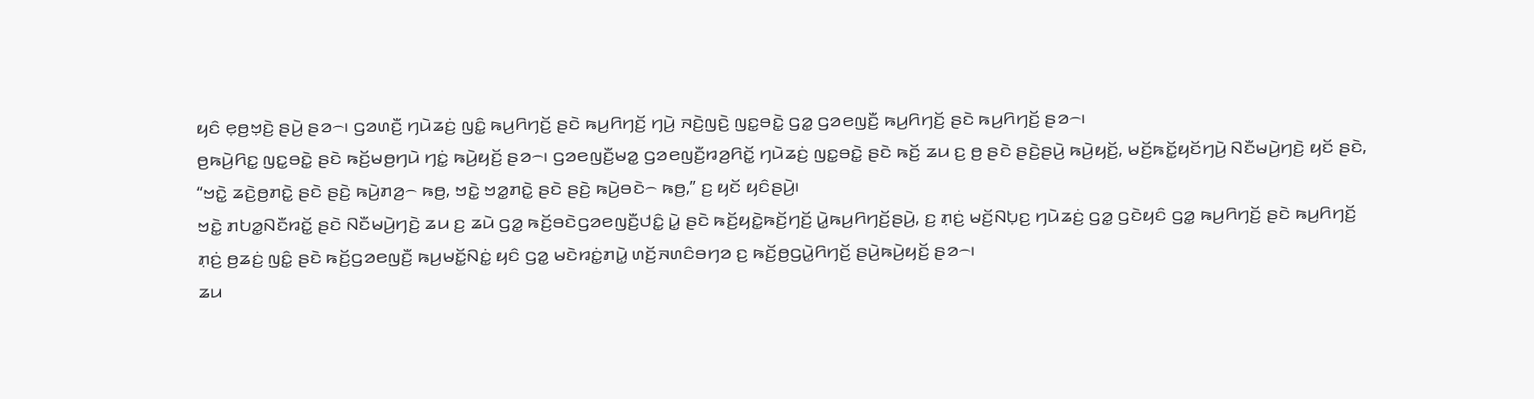ꤟꤢꤨ ꤕ꤫ꤥ꤬ꤠ꤫ꤢꤧ꤬ ꤔꤣꤧ꤬ ꤔꤤ꤮꤯ ꤞꤤꤛꤢꤪ꤬ ꤚꤣꤧꤘꤢꤦ꤬ ꤜꤢꤨ꤭ ꤒꤣ꤬ꤖꤚꤢꤩ꤬ ꤔꤢꤧ ꤒꤣ꤬ꤖꤚꤢꤩ꤬ ꤚꤣꤧ꤬ ꤏꤢꤧ꤬ꤜꤢꤧ꤬ ꤜꤢ꤭ꤋꤢꤧ꤭ ꤞꤤ꤭ ꤞꤤꤕꤜꤢꤪ꤬ ꤒꤣ꤬ꤖꤚꤢꤩ꤬ ꤔꤢꤧ ꤒꤣ꤬ꤖꤚꤢꤩ꤬ ꤔꤤ꤮꤯
ꤥ꤬ꤒꤣꤧ꤬ꤖꤢ꤭ ꤜꤢ꤭ꤋꤢꤧ꤭ ꤔꤢꤧ ꤒꤢꤩ꤬ꤗꤥ꤬ꤚꤣꤧ ꤚꤢꤦ꤭ ꤒꤣꤧ꤬ꤟꤢꤩ꤬ ꤔꤤ꤮꤯ ꤞꤤꤕꤜꤢꤪ꤬ꤗꤤ꤭ ꤞꤤꤕꤜꤢꤪ꤬ꤙꤤ꤬ꤖꤢꤩ꤭ ꤚꤣꤧꤘꤢꤦ꤬ ꤜꤢ꤭ꤋꤢꤧ꤭ ꤔꤢꤧ ꤒꤢꤩ꤬ ꤘꤣ ꤢ꤬ ꤥ꤬ ꤔꤢꤧ ꤔꤢꤧ꤬ꤔꤣꤧ꤬ ꤒꤣꤧ꤬ꤟꤢꤩ꤬, ꤗꤢꤩ꤬ꤒꤢꤩ꤭ꤟꤢꤩꤚꤣꤧ꤬ ꤡꤢꤪꤗꤣꤧ꤬ꤚꤢꤧ꤬ ꤟꤢꤩ ꤔꤢꤧ, “ꤠꤢꤧ꤭ ꤘꤢꤧ꤬ꤥ꤬ꤊꤢꤧ꤭ ꤔꤢꤧ ꤔꤢꤧ꤬ ꤒꤣꤧ꤬ꤊꤤ꤬꤮ ꤒꤥ꤬, ꤠꤢꤧ꤭ ꤠꤤ꤭ꤊꤢꤧ꤭ ꤔꤢꤧ ꤔꤢꤧ꤬ ꤒꤣꤧ꤬ꤋꤢꤧ꤮ ꤒꤥ꤬,” ꤢ꤬ ꤟꤢꤩ ꤟꤢꤨꤔꤣꤧ꤬꤯
ꤠꤢꤧ꤭ ꤊꤝꤤ꤭ꤡꤢꤪꤙꤢꤩ꤭ ꤔꤢꤧ ꤡꤢꤪꤗꤣꤧ꤬ꤚꤢꤧ꤬ ꤘꤣ ꤢ꤬ ꤘꤣꤧ ꤞꤤ꤭ ꤒꤢꤩ꤬ꤋꤢꤧꤞꤤꤕꤜꤢꤪ꤬ꤓꤢꤨ꤭ ꤣꤧ꤭ ꤔꤢꤧ ꤒꤢꤩ꤬ꤟꤢꤧ꤭ꤒꤢꤩ꤬ꤚꤢꤩ꤬ ꤣꤧ꤭ꤒꤣ꤬ꤖꤚꤢꤩ꤬ꤔꤣꤧ꤬, ꤢ꤬ ꤊ꤫ꤢꤦ꤬ ꤗꤢꤩ꤬ꤡꤝ꤫ꤢ꤬ ꤚꤣꤧꤘꤢꤦ꤬ ꤞꤤ꤭ ꤞꤢꤧꤟꤢꤨ ꤞꤤ꤭ ꤒꤣ꤬ꤖꤚꤢꤩ꤬ ꤔꤢꤧ ꤒꤣ꤬ꤖꤚꤢꤩ꤬ ꤊ꤫ꤢꤦ꤬ ꤥ꤬ꤘꤢꤦ꤬ ꤜꤢꤨ꤭ ꤔꤢꤧ ꤒꤢꤩ꤬ꤞꤤꤕꤜꤢꤪ꤬ ꤒꤣ꤬ꤗꤢꤩ꤭ꤡꤢꤦ꤭ ꤟꤢꤨ ꤞꤤ꤭ ꤗꤢꤧꤙꤢꤦ꤭ꤊꤣꤧ꤭ ꤛꤢꤩ꤬ꤏꤛꤢꤨꤋꤚꤤ ꤢ꤬ ꤒꤢꤩ꤬ꤥ꤬ꤞꤣꤧ꤭ꤖꤚꤢꤩ꤬ ꤔꤣꤧ꤬ꤒꤣꤧ꤬ꤟꤢꤩ꤬ ꤔꤤ꤮꤯
ꤘꤣ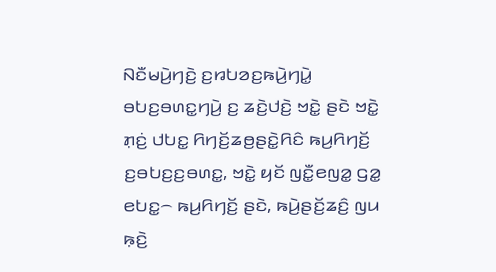ꤡꤢꤪꤗꤣꤧ꤬ꤚꤢꤧ꤬ ꤢ꤬ꤙꤝꤤꤢ꤬ꤒꤣꤧ꤬ꤚꤣꤧ꤭ ꤋꤝꤢ꤬ꤋꤛꤢ꤭ꤚꤣꤧ꤬ ꤢ꤬ ꤘꤢꤧ꤬ꤓꤢꤧ꤬ ꤠꤢꤧ꤭ ꤔꤢꤧ ꤠꤢꤧ꤭ ꤊ꤫ꤢꤦ꤬ ꤓꤝꤢ꤭ ꤖꤚꤢꤩ꤬ꤘꤥ꤬ꤔꤢꤧ꤭ꤖꤢꤨ ꤒꤣ꤬ꤖꤚꤢꤩ꤬ ꤢ꤬ꤋꤝꤢ꤬ꤢ꤬ꤋꤛꤢ꤭, ꤠꤢꤧ꤭ ꤟꤢꤩ ꤜꤢꤪ꤭ꤕꤜꤤ꤭ ꤞꤤ꤭ ꤕꤝꤢ꤭꤮ ꤒꤣ꤬ꤖꤚꤢꤩ꤬ ꤔꤢꤧ, ꤒꤣꤧ꤬ꤔꤢꤩ꤬ꤘꤢꤨ꤬ ꤜꤣ ꤒ꤫ꤢꤧ꤬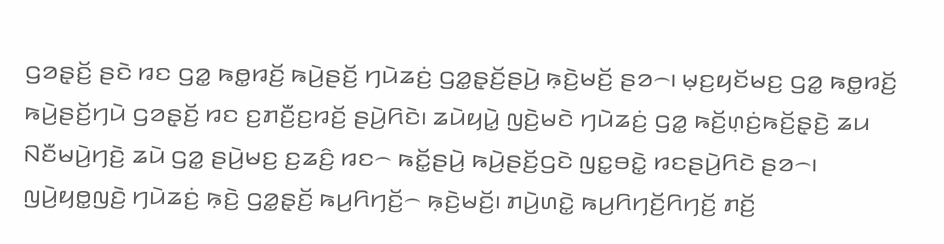ꤞꤤꤔ꤫ꤢꤩ꤬ ꤔꤢꤧ ꤙꤢ ꤞꤤ꤭ ꤒꤥ꤭ꤙꤢꤩ꤬ ꤒꤣꤧ꤬ꤔꤢꤩ꤬ ꤚꤣꤧꤘꤢꤦ꤬ ꤞꤤ꤭ꤔ꤫ꤢꤩ꤬ꤔꤣꤧ꤬ ꤒ꤫ꤢꤧ꤬ꤗꤢꤩ꤬ ꤔꤤ꤮꤯ ꤗ꤫ꤢ꤬ꤟꤢꤩꤗꤢ꤬ ꤞꤤ꤭ ꤒꤥ꤭ꤙꤢꤩ꤬ ꤒꤣꤧ꤬ꤔꤢꤩ꤬ꤚꤣꤧ ꤞꤤꤔ꤫ꤢꤩ꤬ ꤙꤢ ꤢ꤬ꤊꤢꤪ꤬ꤢ꤬ꤙꤢꤩ꤬ ꤔꤣꤧ꤬ꤖꤢꤧ꤯ ꤘꤣꤧꤟꤣꤧ꤭ ꤜꤢꤧ꤬ꤗꤢꤧ ꤚꤣꤧꤘꤢꤦ꤬ ꤞꤤ꤭ ꤒꤢꤩ꤬ꤛ꤫ꤢꤦ꤬ꤒꤢꤩ꤬ꤔ꤫ꤢꤧ꤬ ꤘꤣ ꤡꤢꤪꤗꤣꤧ꤬ꤚꤢꤧ꤬ ꤘꤣꤧ ꤞꤤ꤭ ꤔꤣꤧ꤬ꤗꤢ꤬ ꤢ꤬ꤘꤢꤨ꤬ ꤙꤢ꤮ ꤒꤢꤩ꤭ꤔꤣꤧ꤬ ꤒꤣꤧ꤬ꤔꤢꤩ꤬ꤞꤢꤧ ꤜꤢ꤭ꤋꤢꤧ꤭ ꤙꤢꤔꤣꤧ꤬ꤖꤢꤧ ꤔꤤ꤮꤯
ꤜꤣꤧ꤬ꤟꤥ꤭ꤜꤢꤧ꤬ ꤚꤣꤧꤘꤢꤦ꤬ ꤒ꤫ꤢꤧ꤬ ꤞꤤ꤭ꤔ꤫ꤢꤩ꤬ ꤒꤣ꤬ꤖꤚꤢꤩ꤬꤮ ꤒ꤫ꤢꤧ꤬ꤗꤢꤩ꤬꤯ ꤊꤣꤧ꤬ꤛꤢꤧ꤭ ꤒꤣ꤬ꤖꤚꤢꤩ꤬ꤖꤚꤢꤩ꤬ ꤊꤢꤩ꤬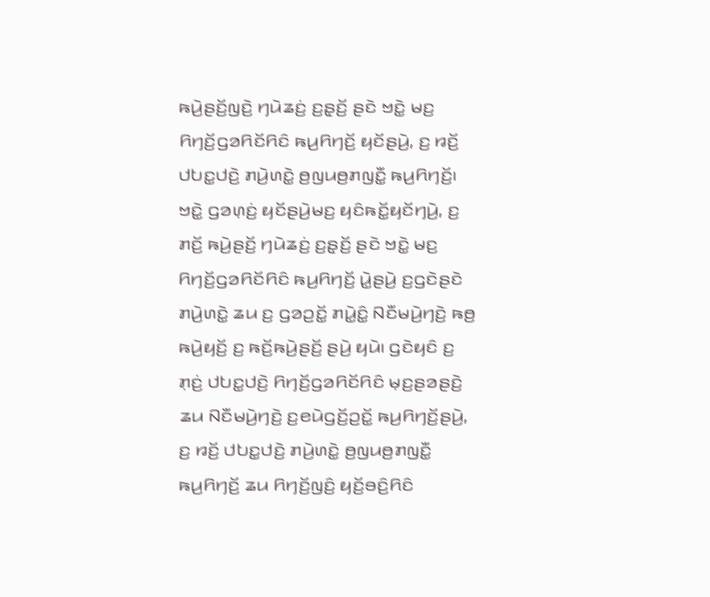ꤒꤣꤧ꤬ꤔꤢꤩ꤬ꤜꤢꤧ꤬ ꤚꤣꤧꤘꤢꤦ꤬ ꤢ꤬ꤔ꤫ꤢꤩ꤬ ꤔꤢꤧ ꤠꤢꤧ꤭ ꤗꤢ꤬ ꤖꤚꤢꤩ꤬ꤞꤤꤖꤢꤩꤖꤢꤨ ꤒꤣ꤬ꤖꤚꤢꤩ꤬ ꤟꤢꤩꤔꤣꤧ꤬, ꤢ꤬ ꤙꤢꤩ꤬ ꤓꤝꤢ꤭ꤓꤢꤧ꤬ ꤊꤣꤧ꤬ꤛꤢꤧ꤭ ꤥ꤬ꤜꤣꤥ꤬ꤊꤜꤢꤪ꤭ ꤒꤣ꤬ꤖꤚꤢꤩ꤬꤯ ꤠꤢꤧ꤭ ꤞꤤꤛ꤫ꤢꤦ꤬ ꤟꤢꤩꤔꤣꤧ꤬ꤗꤢ꤬ ꤟꤢꤨꤒꤢꤩ꤭ꤟꤢꤩꤚꤣꤧ꤬, ꤢ꤬ ꤊꤢꤩ꤬ ꤒꤣꤧ꤬ꤔꤢꤩ꤬ ꤚꤣꤧꤘꤢꤦ꤬ ꤢ꤬ꤔ꤫ꤢꤩ꤬ ꤔꤢꤧ ꤠꤢꤧ꤭ ꤗꤢ꤬ ꤖꤚꤢꤩ꤬ꤞꤤꤖꤢꤩꤖꤢꤨ ꤒꤣ꤬ꤖꤚꤢꤩ꤬ ꤣꤧ꤭ꤔꤣꤧ꤬ ꤢ꤬ꤞꤢꤧꤔꤢꤧ ꤊꤣꤧ꤬ꤛꤢꤧ꤭ ꤘꤣ ꤢ꤬ ꤞꤤꤑꤢꤩ꤭ ꤊꤣꤧ꤭ꤢꤨ꤭ ꤡꤢꤪꤗꤣꤧ꤬ꤚꤢꤧ꤬ ꤒꤥ꤬ ꤒꤣꤧ꤬ꤟꤢꤩ꤬ ꤢ꤬ ꤒꤢꤩ꤬ꤒꤣꤧ꤬ꤔꤢꤩ꤬ ꤔꤣꤧ꤬ ꤟꤣꤧ꤯ ꤞꤢꤧꤟꤢꤨ ꤢ꤬ ꤊ꤫ꤢꤦ꤬ ꤓꤝꤢ꤭ꤓꤢꤧ꤬ ꤖꤚꤢꤩ꤬ꤞꤤꤖꤢꤩꤖꤢꤨ ꤗ꤫ꤢ꤬ꤔꤤꤔꤢꤧ꤬ ꤘꤣ ꤡꤢꤪꤗꤣꤧ꤬ꤚꤢꤧ꤬ ꤢ꤬ꤕꤣꤧꤞꤢꤩ꤬ꤑꤢꤩ꤭ ꤒꤣ꤬ꤖꤚꤢꤩ꤬ꤔꤣꤧ꤬, ꤢ꤬ ꤙꤢꤩ꤬ ꤓꤝꤢ꤭ꤓꤢꤧ꤬ ꤊꤣꤧ꤬ꤛꤢꤧ꤭ ꤥ꤬ꤜꤣꤥ꤬ꤊꤜꤢꤪ꤭ ꤒꤣ꤬ꤖꤚꤢꤩ꤬ ꤘꤣ ꤖꤚꤢꤩ꤬ꤜꤢꤨ꤬ ꤟꤢꤩ꤬ꤋꤢꤨ꤬ꤖꤢꤨ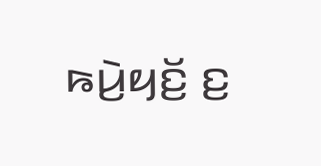ꤒꤣꤧ꤬ꤟꤢꤩ꤬ ꤢ꤬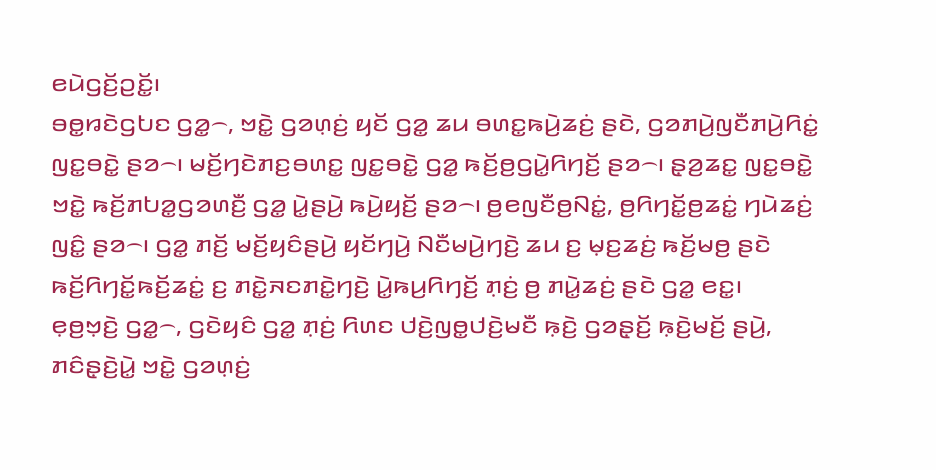ꤕꤣꤧꤞꤢꤩ꤬ꤑꤢꤩ꤭꤯
ꤋꤥ꤭ꤙꤢꤧꤞꤝꤢ ꤞꤤ꤭꤮, ꤠꤢꤧ꤭ ꤞꤤꤛ꤫ꤢꤦ꤬ ꤟꤢꤩ ꤞꤤ꤭ ꤘꤣ ꤋꤛꤢ꤭ꤒꤣꤧ꤬ꤘꤢꤦ꤬ ꤔꤢꤧ, ꤞꤤꤊꤣꤧ꤬ꤜꤢꤪꤊꤣꤧ꤬ꤖꤢꤦ꤭ ꤜꤢ꤭ꤋꤢꤧ꤭ ꤔꤤ꤮꤯ ꤗꤢꤩ꤬ꤚꤢꤧꤊꤢ꤬ꤋꤛꤢ꤭ ꤜꤢ꤭ꤋꤢꤧ꤭ ꤞꤤ꤭ ꤒꤢꤩ꤬ꤥ꤬ꤞꤣꤧ꤭ꤖꤚꤢꤩ꤬ ꤔꤤ꤮꤯ ꤔ꤫ꤤ꤬ꤘꤢ꤭ ꤜꤢ꤭ꤋꤢꤧ꤭ ꤠꤢꤧ꤭ ꤒꤢꤩ꤬ꤊꤝꤤ꤭ꤞꤤꤛꤢꤪ꤬ ꤞꤤ꤭ ꤣꤧ꤭ꤔꤣꤧ꤬ ꤒꤣꤧ꤬ꤟꤢꤩ꤬ ꤔꤤ꤮꤯ ꤥ꤬ꤕꤜꤢꤪꤥ꤬ꤡꤢꤦ꤭, ꤥ꤬ꤖꤚꤢꤩ꤭ꤥ꤬ꤘꤢꤦ꤭ ꤚꤣꤧꤘꤢꤦ꤬ ꤜꤢꤨ꤭ ꤔꤤ꤮꤯ ꤞꤤ꤭ ꤊꤢꤩ꤬ ꤗꤢꤩ꤬ꤟꤢꤨꤔꤣꤧ꤬ ꤟꤢꤩꤚꤣꤧ꤬ ꤡꤢꤪꤗꤣꤧ꤬ꤚꤢꤧ꤬ ꤘꤣ ꤢ꤬ ꤗ꤫ꤢ꤬ꤘꤢꤦ꤬ ꤒꤢꤩ꤬ꤗꤥ꤬ ꤔꤢꤧ ꤒꤢꤩ꤬ꤖꤚꤢꤩ꤭ꤒꤢꤩ꤬ꤘꤢꤦ꤭ ꤢ꤬ ꤊꤢꤧ꤭ꤏꤢꤊꤢꤧ꤭ꤚꤢꤧ꤬ ꤣꤧ꤭ꤒꤣ꤬ꤖꤚꤢꤩ꤬ ꤊ꤫ꤢꤦ꤬ ꤥ꤬ ꤊꤣꤧ꤭ꤘꤢꤦ꤬ ꤔꤢꤧ ꤞꤤ꤭ ꤕꤢ꤭꤯
ꤕ꤫ꤥ꤬ꤠ꤫ꤢꤧ꤬ ꤞꤤ꤭꤮, ꤞꤢꤧꤟꤢꤨ ꤞꤤ꤭ ꤊ꤫ꤢꤦ꤬ ꤖꤛꤢ ꤓꤢꤧ꤬ꤜꤥ꤭ꤓꤢꤧ꤬ꤗꤢꤪ ꤒ꤫ꤢꤧ꤬ ꤞꤤꤔ꤫ꤢꤩ꤬ ꤒ꤫ꤢꤧ꤬ꤗꤢꤩ꤬ ꤔꤣꤧ꤬, ꤊꤢꤨꤔ꤫ꤢꤧ꤬ꤣꤧ꤭ ꤠꤢꤧ꤭ ꤞꤤꤛ꤫ꤢꤦ꤬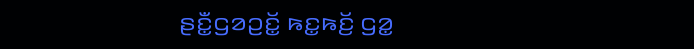ꤔꤢꤪ꤭ꤞꤤꤑꤢꤩ꤭ ꤒꤢ꤭ꤒꤢꤩ꤬ ꤞꤤ꤭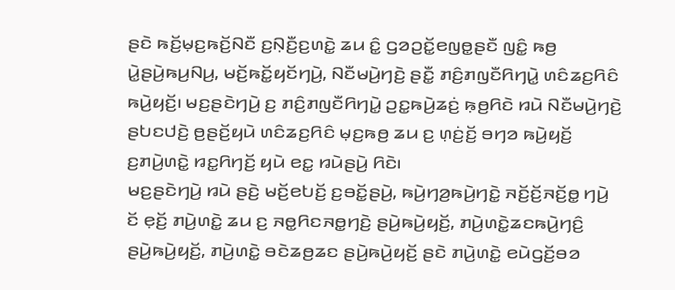ꤔꤢꤧ ꤒꤢꤩ꤬ꤗ꤫ꤢ꤬ꤒꤢꤩ꤬ꤡꤢꤪ ꤢ꤬ꤡ꤫ꤢꤪ꤬ꤢ꤬ꤛꤢꤧ꤭ ꤘꤣ ꤢꤨ꤭ ꤞꤤꤑꤢꤩ꤭ꤕꤜꤥ꤭ꤔꤢꤪ ꤜꤢꤨ꤭ ꤒꤥ꤬ ꤣꤧ꤭ꤔꤣꤧ꤬ꤒꤣ꤬ꤡꤣ꤬, ꤗꤢꤩ꤬ꤒꤢꤩ꤭ꤟꤢꤩꤚꤣꤧ꤬, ꤡꤢꤪꤗꤣꤧ꤬ꤚꤢꤧ꤬ ꤔꤢꤪ꤭ ꤊꤢꤨ꤬ꤊꤜꤢꤪꤖꤚꤣꤧ꤭ ꤛꤢꤨꤘꤢ꤬ꤖꤢꤨ ꤒꤣꤧ꤬ꤟꤢꤩ꤬꤯ ꤗꤢ꤬ꤔꤢꤧꤚꤣꤧ꤬ ꤢ꤬ ꤊꤢꤨ꤬ꤊꤜꤢꤪꤖꤚꤣꤧ꤭ ꤑꤢ꤭ꤒꤣꤧ꤬ꤘꤢꤦ꤬ ꤒ꤫ꤥ꤬ꤖꤢꤧ ꤙꤣꤧ ꤡꤢꤪꤗꤣꤧ꤬ꤚꤢꤧ꤬ ꤔꤝꤢꤓꤢꤧ꤬ ꤥ꤬ꤔꤢꤩ꤬ꤟꤣꤧ ꤛꤢꤨꤘꤢ꤬ꤖꤢꤨ ꤗ꤫ꤢ꤬ꤒꤥ꤬ ꤘꤣ ꤢ꤬ ꤛ꤫ꤢꤦ꤬ꤢꤩ꤬ ꤋꤚꤤ ꤒꤣꤧ꤬ꤟꤢꤩ꤬ ꤢ꤬ꤊꤣꤧ꤬ꤛꤢꤧ꤭ ꤙꤢ꤭ꤖꤚꤢꤩ꤬ ꤟꤣꤧ ꤕꤢ꤭ ꤙꤣꤧꤔꤣꤧ꤬ ꤖꤢꤧ꤯
ꤗꤢ꤬ꤔꤢꤧꤚꤣꤧ꤬ ꤙꤣꤧ ꤔꤢꤧ꤬ ꤗꤢꤩ꤬ꤕꤝꤢꤩ꤬ ꤢ꤬ꤋꤢꤩ꤭ꤔꤣꤧ꤬, ꤒꤣꤧ꤬ꤚꤤ꤬ꤒꤣꤧ꤬ꤚꤢꤧ꤭ ꤏꤢꤩ꤬ꤢꤩ꤬ꤏꤢꤩ꤬ꤥ꤭ ꤚꤣꤧ꤬ ꤢꤩ ꤕ꤫ꤢꤩ꤬ ꤊꤣꤧ꤬ꤛꤢꤧ꤭ ꤘꤣ ꤢ꤬ ꤏꤥ꤭ꤖꤢꤏꤥ꤭ꤚꤢꤧ꤬ ꤔꤣꤧ꤬ꤒꤣꤧ꤬ꤟꤢꤩ꤬, ꤊꤣꤧ꤬ꤛꤢꤧ꤭ꤘꤢꤒꤣꤧ꤬ꤚꤢꤨ꤬ ꤔꤣꤧ꤬ꤒꤣꤧ꤬ꤟꤢꤩ꤬, ꤊꤣꤧ꤬ꤛꤢꤧ꤭ ꤋꤢꤧꤘꤥ꤬ꤘꤢ ꤔꤣꤧ꤬ꤒꤣꤧ꤬ꤟꤢꤩ꤬ ꤔꤢꤧ ꤊꤣꤧ꤬ꤛꤢꤧ꤭ ꤕꤣꤧꤞꤢꤩ꤬ꤋꤤ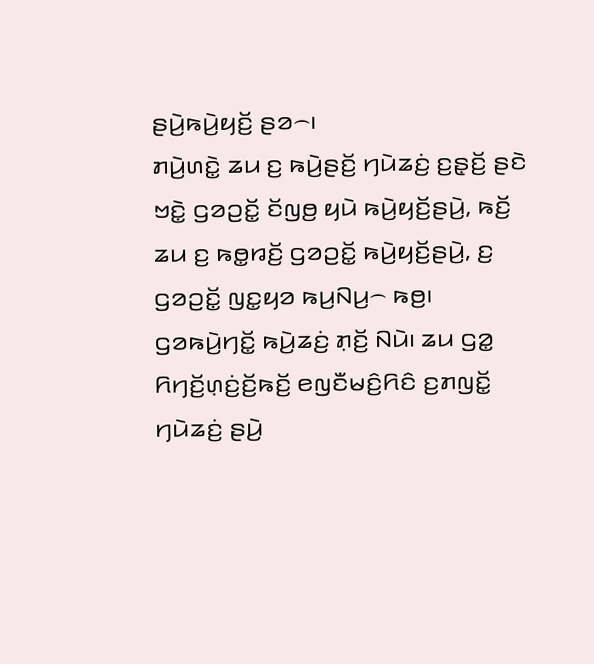ꤔꤣꤧ꤬ꤒꤣꤧ꤬ꤟꤢꤩ꤬ ꤔꤤ꤮꤯
ꤊꤣꤧ꤬ꤛꤢꤧ꤭ ꤘꤣ ꤢ꤬ ꤒꤣꤧ꤬ꤔꤢꤩ꤬ ꤚꤣꤧꤘꤢꤦ꤬ ꤢ꤬ꤔ꤫ꤢꤩ꤬ ꤔꤢꤧ ꤠꤢꤧ꤭ ꤞꤤꤑꤢꤩ꤭ ꤢꤩꤜꤥ꤬ ꤟꤣꤧ ꤒꤣꤧ꤬ꤟꤢꤩ꤬ꤔꤣꤧ꤬, ꤒꤢꤩ꤬ ꤘꤣ ꤢ꤬ ꤒꤥ꤭ꤙꤢꤩ꤬ ꤞꤤꤑꤢꤩ꤭ ꤒꤣꤧ꤬ꤟꤢꤩ꤬ꤔꤣꤧ꤬, ꤢ꤬ ꤞꤤꤑꤢꤩ꤭ ꤜꤢ꤭ꤟꤤ ꤒꤣ꤬ꤡꤣ꤬꤮ ꤒꤥ꤬꤯
ꤞꤤꤒꤣꤧ꤬ꤚꤢꤩ꤭ ꤒꤣꤧ꤬ꤘꤢꤦ꤬ ꤊ꤫ꤢꤩ꤬ ꤡꤣꤧ꤯ ꤘꤣ ꤞꤤ꤭ ꤖꤚꤢꤩ꤬ꤛ꤫ꤢꤦ꤬ꤢꤩ꤬ꤒꤢꤩ꤬ ꤕꤜꤢꤪꤗꤢꤨ꤬ꤖꤢꤨ ꤢ꤬ꤊꤜꤢꤩ꤭ ꤚꤣꤧꤘꤢꤦ꤬ ꤔꤣꤧ꤬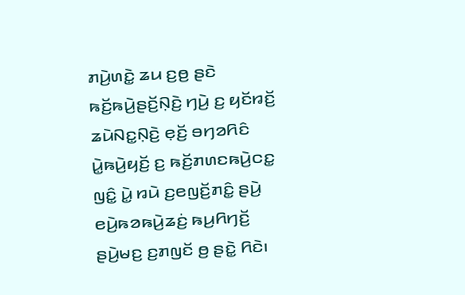ꤊꤣꤧ꤬ꤛꤢꤧ꤭ ꤘꤣ ꤢ꤬ꤥ꤬ ꤔꤢꤧ ꤒꤢꤩ꤬ꤒꤣꤧ꤬ꤔꤢꤩ꤬ꤡ꤫ꤢꤧ꤬ ꤚꤣꤧ꤬ ꤢ꤬ ꤟꤢꤩꤙꤢꤩ꤬ ꤘꤣꤧꤡꤢ꤭ꤡ꤫ꤢꤧ꤬ ꤕ꤫ꤢꤩ꤬ ꤋꤚꤤꤖꤢꤨ ꤣꤧ꤭ꤒꤣꤧ꤬ꤟꤢꤩ꤬ ꤢ꤬ ꤒꤢꤩ꤬ꤊꤛꤢꤒꤣꤧ꤬ꤍꤢ꤭ ꤜꤢꤨ꤭ ꤣꤧ꤭ ꤙꤣꤧ ꤢ꤬ꤕꤜꤢꤩ꤬ꤊꤢꤨ꤭ ꤔꤣꤧ꤬ ꤕꤣꤧ꤬ꤒꤤꤒꤣꤧ꤬ꤘꤢꤦ꤬ ꤒꤣ꤬ꤖꤚꤢꤩ꤬ ꤔꤣꤧ꤬ꤗꤢ꤬ ꤢ꤬ꤊꤜꤢꤩ ꤥ꤬ ꤔꤢꤧ꤭ ꤖꤢꤧ꤯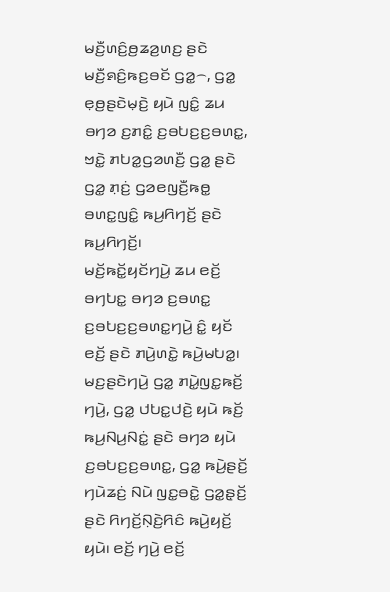ꤗꤢꤪ꤬ꤛꤢꤨ꤬ꤥ꤬ꤘꤤ꤬ꤛꤢ꤬ ꤔꤢꤧ ꤗꤢꤪ꤬ꤎꤢꤨ꤬ꤒꤢ꤬ꤋꤢꤩ ꤞꤤ꤭꤮, ꤞꤤ꤭ ꤕ꤫ꤥ꤬ꤔꤢꤧꤗ꤫ꤢꤧ꤬ ꤟꤣꤧ ꤜꤢꤨ꤭ ꤘꤣ ꤋꤚꤤ ꤢ꤬ꤊꤢꤨ꤭ ꤢ꤬ꤋꤝꤢ꤬ꤢ꤬ꤋꤛꤢ꤭, ꤠꤢꤧ꤭ ꤊꤝꤤ꤭ꤞꤤꤛꤢꤪ꤬ ꤞꤤ꤭ ꤔꤢꤧ ꤞꤤ꤭ ꤊ꤫ꤢꤦ꤬ ꤞꤤꤕꤜꤢꤪ꤬ꤒꤥ꤭ ꤋꤛꤢ꤭ꤜꤢꤨ꤭ ꤒꤣ꤬ꤖꤚꤢꤩ꤬ ꤔꤢꤧ ꤒꤣ꤬ꤖꤚꤢꤩ꤬꤯
ꤗꤢꤩ꤬ꤒꤢꤩ꤭ꤟꤢꤩꤚꤣꤧ꤬ ꤘꤣ ꤕꤢꤩ꤬ ꤋꤚꤝꤢ꤭ ꤋꤚꤤ ꤢ꤬ꤋꤛꤢ꤭ ꤢ꤬ꤋꤝꤢ꤬ꤢ꤬ꤋꤛꤢ꤭ꤚꤣꤧ꤬ ꤢꤨ꤭ ꤟꤢꤩ ꤕꤢꤩ꤬ ꤔꤢꤧ ꤊꤣꤧ꤬ꤛꤢꤧ꤭ ꤒꤣꤧ꤬ꤗꤝꤤ꤭꤯ ꤗꤢ꤬ꤔꤢꤧꤚꤣꤧ꤬ ꤞꤤ꤭ ꤊꤣꤧ꤭ꤜꤢ꤭ꤒꤢꤩ꤬ ꤚꤣꤧ꤬, ꤞꤤ꤭ ꤓꤝꤢ꤭ꤓꤢꤧ꤬ ꤟꤣꤧ ꤒꤢꤩ꤬ ꤒꤣ꤬ꤡꤣ꤬ꤡꤢꤦ꤭ ꤔꤢꤧ ꤋꤚꤤ ꤟꤣꤧ ꤢ꤬ꤋꤝꤢ꤬ꤢ꤬ꤋꤛꤢ꤭, ꤞꤤ꤭ ꤒꤣꤧ꤬ꤔꤢꤩ꤬ ꤚꤣꤧꤘꤢꤦ꤬ ꤡꤣꤧ ꤜꤢ꤭ꤋꤢꤧ꤭ ꤞꤤ꤭ꤔ꤫ꤢꤩ꤬ ꤔꤢꤧ ꤖꤚꤢꤩ꤬ꤡ꤫ꤢꤧ꤬ꤖꤢꤨ ꤒꤣꤧ꤬ꤟꤢꤩ꤬ ꤟꤣꤧ꤯ ꤕꤢꤩ꤬ ꤚꤣꤧ꤬ ꤕꤢꤩ꤬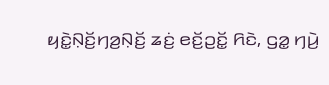ꤟꤢꤧ꤭ꤡ꤫ꤢꤩ꤬ꤚꤤ꤬ꤡ꤫ꤢꤩ꤬ ꤘꤢꤦ꤬ ꤕꤢꤩ꤬ꤑꤢꤩ꤭ ꤖꤢꤧ, ꤞꤤ꤭ ꤚꤣꤧ꤬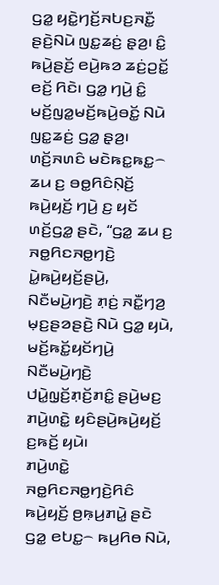ꤞꤤ꤭ ꤟꤢꤧ꤭ꤚꤢꤩ꤬ꤏꤝꤢ꤬ꤏꤢꤪ꤭ ꤔꤢꤧ꤬ꤡꤣꤧ ꤜꤢ꤭ꤘꤢꤦ꤬ ꤔ꤫ꤤ꤬꤯ ꤢꤨ꤭ ꤒꤣꤧ꤬ꤔꤢꤩ꤬ ꤕꤣꤧ꤬ꤒꤤ ꤘꤢꤦ꤬ꤑꤢꤩ꤭ ꤕꤢꤩ꤬ ꤖꤢꤧ꤯ ꤞꤤ꤭ ꤚꤣꤧ꤬ ꤢꤨ꤭ ꤗꤢꤩ꤬ꤜꤤ꤭ꤗꤢꤩ꤬ꤒꤣꤧ꤬ꤋꤢꤩ꤭ ꤡꤣꤧ ꤜꤢ꤭ꤘꤢꤦ꤬ ꤞꤤ꤭ ꤔ꤫ꤤ꤬꤯
ꤛꤢꤩ꤬ꤏꤛꤢꤨ ꤗꤢꤧꤒꤢ꤭ꤒꤢ꤭꤮ ꤘꤣ ꤢ꤬ ꤋꤥ꤭ꤖꤢꤨꤡ꤫ꤢꤩ꤬ ꤒꤣꤧ꤬ꤟꤢꤩ꤬ ꤚꤣꤧ꤬ ꤢ꤬ ꤟꤢꤩ ꤛꤢꤩ꤬ꤞꤤ꤭ ꤔꤢꤧ, “ꤞꤤ꤭ ꤘꤣ ꤢ꤬ ꤏꤥ꤭ꤖꤢꤏꤥ꤭ꤚꤢꤧ꤬ ꤣꤧ꤭ꤒꤣꤧ꤬ꤟꤢꤩ꤬ꤔꤣꤧ꤬, ꤡꤢꤪꤗꤣꤧ꤬ꤚꤢꤧ꤬ ꤊ꤫ꤢꤦ꤬ ꤏꤢꤪ꤭ꤚꤤ꤬ ꤗ꤫ꤢ꤬ꤔꤤꤔꤢꤧ꤬ ꤡꤣꤧ ꤞꤤ꤭ ꤟꤣꤧ, ꤗꤢꤩ꤬ꤒꤢꤩ꤭ꤟꤢꤩꤚꤣꤧ꤬ ꤡꤢꤪꤗꤣꤧ꤬ꤚꤢꤧ꤬ ꤓꤣꤧ꤭ꤜ꤫ꤢꤩ꤬ꤊ꤫ꤢꤩ꤬ꤊꤢꤨ꤭ ꤔꤣꤧ꤬ꤗꤢ꤬ ꤊꤣꤧ꤬ꤛꤢꤧ꤭ ꤟꤢꤨꤔꤣꤧ꤬ꤒꤣꤧ꤬ꤟꤢꤩ꤬ ꤢ꤬ꤒꤢꤩ꤬ ꤟꤣꤧ꤯
ꤊꤣꤧ꤬ꤛꤢꤧ꤭ ꤏꤥ꤭ꤖꤢꤏꤥ꤭ꤚꤢꤧ꤬ꤖꤢꤨ ꤒꤣꤧ꤬ꤟꤢꤩ꤬ ꤥ꤬ꤒ꤫ꤣ꤬ꤊꤣꤧ꤭ ꤔꤢꤧ ꤞꤤ꤭ ꤕꤝꤢ꤭꤮ ꤒꤣ꤬ꤖꤥ ꤡꤣꤧ,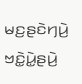ꤗꤢ꤬ꤔꤢꤧꤚꤣꤧ꤬ ꤠꤢꤧ꤭ꤣꤧ꤭ꤔꤣꤧ꤬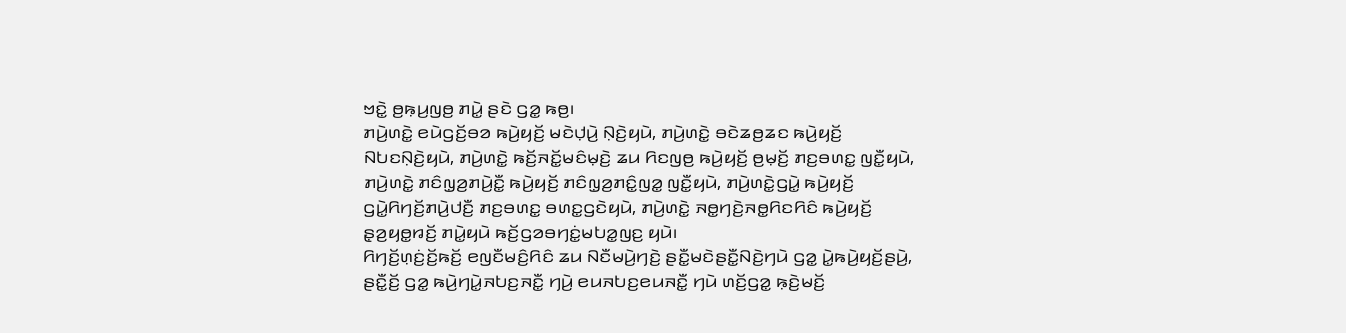ꤠꤢꤧ꤭ ꤥ꤬ꤒ꤫ꤣ꤬ꤜꤥ꤬ ꤊꤣꤧ꤭ ꤔꤢꤧ ꤞꤤ꤭ ꤒꤥ꤬꤯
ꤊꤣꤧ꤬ꤛꤢꤧ꤭ ꤕꤣꤧꤞꤢꤩ꤬ꤋꤤ ꤒꤣꤧ꤬ꤟꤢꤩ꤬ ꤗꤢꤧꤓ꤫ꤣꤧ꤬ ꤡ꤫ꤢꤧ꤬ꤟꤣꤧ, ꤊꤣꤧ꤬ꤛꤢꤧ꤭ ꤋꤢꤧꤘꤥ꤬ꤘꤢ ꤒꤣꤧ꤬ꤟꤢꤩ꤬ ꤡꤝꤢꤡ꤫ꤢꤧ꤬ꤟꤣꤧ, ꤊꤣꤧ꤬ꤛꤢꤧ꤭ ꤒꤢꤩ꤬ꤏꤢꤩ꤭ꤗꤢꤨꤗ꤫ꤢꤧ꤬ ꤘꤣ ꤖꤢꤜꤥ꤬ ꤒꤣꤧ꤬ꤟꤢꤩ꤬ ꤥ꤬ꤗ꤫ꤢꤩ꤬ ꤊꤢ꤬ꤋꤛꤢ꤭ ꤜꤢꤪ꤭ꤟꤣꤧ, ꤊꤣꤧ꤬ꤛꤢꤧ꤭ ꤊꤢꤨꤜ꤫ꤤ꤬ꤊꤣꤧ꤬ꤢꤪ꤭ ꤒꤣꤧ꤬ꤟꤢꤩ꤬ ꤊꤢꤨꤜ꤫ꤤ꤬ꤊꤢꤨ꤭ꤜꤤ꤭ ꤜꤢꤪ꤭ꤟꤣꤧ, ꤊꤣꤧ꤬ꤛꤢꤧ꤭ꤞꤣꤧ꤭ ꤒꤣꤧ꤬ꤟꤢꤩ꤬ ꤞꤣꤧ꤭ꤖꤚꤢꤩ꤬ꤊꤣꤧ꤬ꤓꤢꤪ꤬ ꤊꤢ꤬ꤋꤛꤢ꤭ ꤋꤛꤢ꤭ꤞꤢꤧꤟꤣꤧ, ꤊꤣꤧ꤬ꤛꤢꤧ꤭ ꤏꤥ꤭ꤚꤢꤧ꤬ꤏꤥ꤭ꤖꤢꤖꤢꤨ ꤒꤣꤧ꤬ꤟꤢꤩ꤬ ꤔ꤫ꤤ꤬ꤟꤥ꤭ꤙꤢꤩ꤬ ꤊꤣꤧ꤭ꤟꤣꤧ ꤒꤢꤩ꤬ꤞꤤꤋꤚꤢꤦ꤭ꤗꤝꤤ꤭ꤜꤢ꤬ ꤟꤣꤧ꤯
ꤖꤚꤢꤩ꤬ꤛ꤫ꤢꤦ꤬ꤢꤩ꤬ꤒꤢꤩ꤬ ꤕꤜꤢꤪꤗꤢꤨ꤬ꤖꤢꤨ ꤘꤣ ꤡꤢꤪꤗꤣꤧ꤬ꤚꤢꤧ꤬ ꤔꤢꤪ꤭ꤗꤢꤧꤔꤢꤪ꤭ꤡꤢꤧ꤬ꤚꤣꤧ ꤞꤤ꤭ ꤣꤧ꤭ꤒꤣꤧ꤬ꤟꤢꤩ꤬ꤔꤣꤧ꤬, ꤔꤢꤪ꤭ꤢꤩ꤬ ꤞꤤ꤭ ꤒꤣꤧ꤬ꤚꤣꤧ꤭ꤏꤝꤢ꤬ꤏꤢꤪ꤭ ꤚꤣꤧ꤬ ꤕꤣꤏꤝꤢ꤬ꤕꤣꤏꤢꤪ꤭ ꤚꤣꤧ ꤛꤢꤩ꤬ꤞꤤ꤭ ꤒ꤫ꤢꤧ꤬ꤗꤢꤩ꤬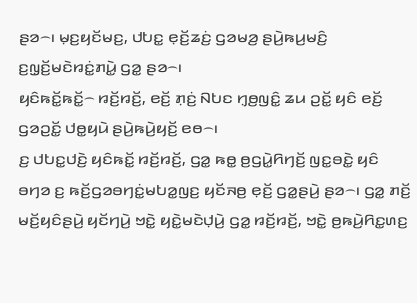ꤔꤤ꤮꤯ ꤗ꤫ꤢ꤬ꤟꤢꤩꤗꤢ꤬, ꤓꤝꤢ꤭ ꤕ꤫ꤢꤩ꤬ꤘꤢꤦ꤬ ꤞꤤꤗꤤ꤬ ꤔꤣꤧ꤬ꤒꤣ꤬ꤗꤢꤨ꤬ ꤢ꤬ꤜ꤫ꤢꤩ꤬ꤗꤢꤧꤙꤢꤦ꤭ꤊꤣꤧ꤭ ꤞꤤ꤭ ꤔꤤ꤮꤯
ꤟꤢꤨꤒꤢꤩ꤭ꤒꤢꤩ꤭꤮ ꤙꤢꤩ꤬ꤙꤢꤩ꤬, ꤕꤢꤩ꤬ ꤊ꤫ꤢꤦ꤬ ꤡꤝꤢ ꤚ꤫ꤥ꤬ꤜꤢꤨ꤭ ꤘꤣ ꤑꤢꤩ꤭ ꤟꤢꤨ ꤕꤢꤩ꤬ ꤞꤤꤑꤢꤩ꤭ ꤓꤥ꤭ꤟꤣꤧ ꤔꤣꤧ꤬ꤒꤣꤧ꤬ꤟꤢꤩ꤬ ꤕꤥ꤮꤯
ꤢ꤬ ꤓꤝꤢ꤭ꤓꤢꤧ꤬ ꤟꤢꤨꤒꤢꤩ꤭ ꤙꤢꤩ꤬ꤙꤢꤩ꤬, ꤞꤤ꤭ ꤒꤥ꤭ ꤥ꤬ꤞꤣꤧ꤭ꤖꤚꤢꤩ꤬ ꤜꤢ꤭ꤋꤢꤧ꤭ ꤟꤢꤨ ꤋꤚꤤ ꤢ꤬ ꤒꤢꤩ꤬ꤞꤤꤋꤚꤢꤦ꤭ꤗꤝꤤ꤭ꤜꤢ꤬ ꤟꤢꤩꤏꤥ꤬ ꤕ꤫ꤢꤩ꤬ ꤞꤤ꤭ꤔꤣꤧ꤬ ꤔꤤ꤮꤯ ꤞꤤ꤭ ꤊꤢꤩ꤬ ꤗꤢꤩ꤬ꤟꤢꤨꤔꤣꤧ꤬ ꤟꤢꤩꤚꤣꤧ꤬ ꤠꤢꤧ꤭ ꤟꤢꤧ꤭ꤗꤢꤧꤓ꤫ꤣꤧ꤬ ꤞꤤ꤭ ꤙꤢꤩ꤬ꤙꤢꤩ꤬, ꤠꤢꤧ꤭ ꤥ꤬ꤒꤣꤧ꤬ꤖꤢ꤭ꤛꤢ꤬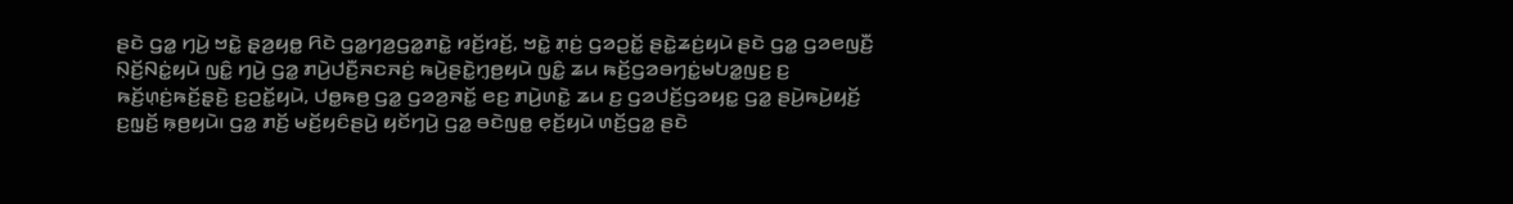ꤔꤢꤧ ꤞꤤ꤭ ꤚꤣꤧ꤬ ꤠꤢꤧ꤭ ꤔ꤫ꤤ꤬ꤟꤥ꤭ ꤖꤢꤧ ꤞꤤ꤭ꤚꤤ꤬ꤞꤤ꤭ꤊꤢꤧ꤭ ꤙꤢꤩ꤬ꤙꤢꤩ꤬, ꤠꤢꤧ꤭ ꤊ꤫ꤢꤦ꤬ ꤞꤤꤑꤢꤩ꤭ ꤔꤢꤧ꤭ꤘꤢꤦ꤬ꤟꤣꤧ ꤔꤢꤧ ꤞꤤ꤭ ꤞꤤꤕꤜꤢꤪ꤬ ꤡ꤫ꤢꤩ꤬ꤡꤢꤦ꤭ꤟꤣꤧ ꤜꤢꤨ꤭ ꤚꤣꤧ꤬ ꤞꤤ꤭ ꤊꤣꤧ꤬ꤓꤢꤪ꤬ꤏꤢꤏꤢꤦ꤬ ꤒꤣꤧ꤬ꤔꤢꤧ꤭ꤚ꤫ꤥ꤬ꤟꤣꤧ ꤜꤢꤨ꤭ ꤘꤣ ꤒꤢꤩ꤬ꤞꤤꤋꤚꤢꤦ꤭ꤗꤝꤤ꤭ꤜꤢ꤬ ꤢ꤬ ꤒꤢꤩ꤬ꤛ꤫ꤢꤦ꤬ꤒꤢꤩ꤬ꤔ꤫ꤢꤧ꤬ ꤢ꤬ꤑꤢꤩ꤭ꤟꤣꤧ, ꤓꤥ꤭ꤒꤥ꤬ ꤞꤤ꤭ ꤞꤤꤤ꤬ꤏꤢꤩ꤭ ꤕꤢ꤬ ꤊꤣꤧ꤬ꤛꤢꤧ꤭ ꤘꤣ ꤢ꤬ ꤞꤤꤓꤢꤩ꤬ꤞꤤꤟꤢ꤭ ꤞꤤ꤭ ꤔꤣꤧ꤬ꤒꤣꤧ꤬ꤟꤢꤩ꤬ ꤢ꤬ꤜ꤫ꤢꤩ꤬ ꤒ꤫ꤥ꤬ꤟꤣꤧ꤯ ꤞꤤ꤭ ꤊꤢꤩ꤬ ꤗꤢꤩ꤬ꤟꤢꤨꤔꤣꤧ꤬ ꤟꤢꤩꤚꤣꤧ꤬ ꤞꤤ꤭ ꤋꤢꤧꤜꤥ꤭ ꤕ꤫ꤢꤩ꤬ꤟꤣꤧ ꤛꤢꤩ꤬ꤞꤤ꤭ ꤔꤢꤧ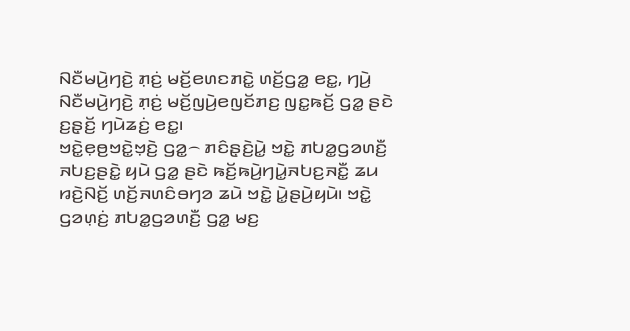ꤡꤢꤪꤗꤣꤧ꤬ꤚꤢꤧ꤬ ꤊ꤫ꤢꤦ꤬ ꤗꤢꤩ꤬ꤕꤛꤢꤊꤢꤧ꤭ ꤛꤢꤩ꤬ꤞꤤ꤭ ꤕꤢ꤭, ꤚꤣꤧ꤬ ꤡꤢꤪꤗꤣꤧ꤬ꤚꤢꤧ꤬ ꤊ꤫ꤢꤦ꤬ ꤗꤢꤩ꤬ꤜꤣꤧ꤬ꤕꤜꤢꤩꤊꤢ꤬ ꤜꤢ꤭ꤒꤢꤩ꤬ ꤞꤤ꤭ ꤔꤢꤧ ꤢ꤬ꤔ꤫ꤢꤩ꤬ ꤚꤣꤧꤘꤢꤦ꤬ ꤕꤢ꤭꤯
ꤠꤢꤧ꤭ꤕ꤫ꤥ꤬ꤠꤢꤧ꤭ꤠ꤫ꤢꤧ꤬ ꤞꤤ꤭꤮ ꤊꤢꤨꤔ꤫ꤢꤧ꤬ꤣꤧ꤭ ꤠꤢꤧ꤭ ꤊꤝꤤ꤭ꤞꤤꤛꤢꤪ꤬ ꤏꤝꤢ꤬ꤔꤢꤧ꤭ ꤟꤣꤧ ꤞꤤ꤭ ꤔꤢꤧ ꤒꤢꤩ꤬ꤒꤣꤧ꤬ꤚꤣꤧ꤭ꤏꤝꤢ꤬ꤏꤢꤪ꤭ ꤘꤣ ꤙꤢꤧ꤬ꤡꤢꤩ꤬ ꤛꤢꤩ꤬ꤏꤛꤢꤨꤋꤚꤤ ꤘꤣꤧ ꤠꤢꤧ꤭ ꤣꤧ꤭ꤔꤣꤧ꤬ꤟꤣꤧ꤯ ꤠꤢꤧ꤭ ꤞꤤꤛ꤫ꤢꤦ꤬ ꤊꤝꤤ꤭ꤞꤤꤛꤢꤪ꤬ ꤞꤤ꤭ ꤗꤢ꤬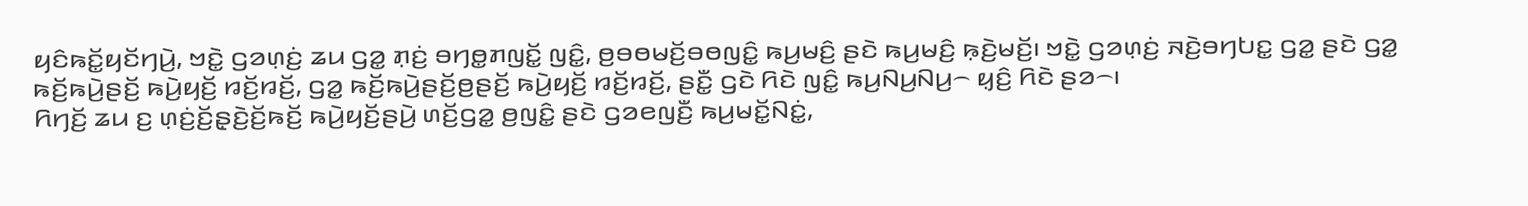ꤟꤢꤨꤒꤢꤩ꤭ꤟꤢꤩꤚꤣꤧ꤬, ꤠꤢꤧ꤭ ꤞꤤꤛ꤫ꤢꤦ꤬ ꤘꤣ ꤞꤤ꤭ ꤊ꤫ꤢꤦ꤬ ꤋꤚꤥ꤭ꤊꤜꤢꤩ꤭ ꤜꤢꤨ꤭, ꤥ꤬ꤋꤥꤗꤢꤩ꤬ꤋꤥꤜꤢꤨ꤭ ꤒꤣ꤬ꤗꤢꤨ꤬ ꤔꤢꤧ ꤒꤣ꤬ꤗꤢꤨ꤬ ꤒ꤫ꤢꤧ꤬ꤗꤢꤩ꤬꤯ ꤠꤢꤧ꤭ ꤞꤤꤛ꤫ꤢꤦ꤬ ꤏꤢꤧ꤬ꤋꤚꤝꤢ꤭ ꤞꤤ꤭ ꤔꤢꤧ ꤞꤤ꤭ ꤒꤢꤩ꤬ꤒꤣꤧ꤬ꤔꤢꤩ꤬ ꤒꤣꤧ꤬ꤟꤢꤩ꤬ ꤙꤢꤩ꤬ꤙꤢꤩ꤬, ꤞꤤ꤭ ꤒꤢꤩ꤬ꤒꤣꤧ꤬ꤔꤢꤩ꤬ꤥ꤬ꤔꤢꤩ꤬ ꤒꤣꤧ꤬ꤟꤢꤩ꤬ ꤙꤢꤩ꤬ꤙꤢꤩ꤬, ꤔꤢꤪ꤭ ꤞꤢꤧ ꤖꤢꤧ ꤜꤢꤨ꤭ ꤒꤣ꤬ꤡꤣ꤬ꤡꤣ꤬꤮ ꤟ꤫ꤢꤨ꤬ ꤖꤢꤧ ꤔꤤ꤮꤯
ꤖꤚꤢꤩ꤬ ꤘꤣ ꤢ꤬ ꤛ꤫ꤢꤦ꤬ꤢꤩ꤬ꤔ꤫ꤢꤧ꤬ꤢꤩ꤬ꤒꤢꤩ꤬ ꤒꤣꤧ꤬ꤟꤢꤩ꤬ꤔꤣꤧ꤬ ꤛꤢꤩ꤬ꤞꤤ꤭ ꤥ꤬ꤜꤢꤨ꤭ ꤔꤢꤧ ꤞꤤꤕꤜꤢꤪ꤬ ꤒꤣ꤬ꤗꤢꤩ꤭ꤡꤢꤦ꤭,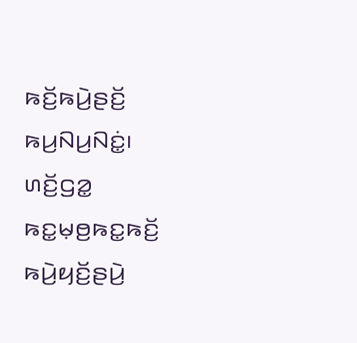ꤒꤢꤩ꤬ꤒꤣꤧ꤬ꤔꤢꤩ꤬ ꤒꤣ꤬ꤡꤣ꤬ꤡꤢꤦ꤭꤯ ꤛꤢꤩ꤬ꤞꤤ꤭ ꤒꤢ꤭ꤗ꤫ꤥ꤬ꤒꤢ꤭ꤒꤢꤩ꤬ ꤒꤣꤧ꤬ꤟꤢꤩ꤬ꤔꤣꤧ꤬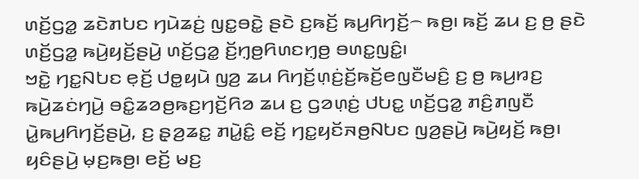ꤛꤢꤩ꤬ꤞꤤ꤭ ꤘꤢꤧꤊꤝꤢ ꤚꤣꤧꤘꤢꤦ꤬ ꤜꤢ꤭ꤋꤢꤧ꤭ ꤔꤢꤧ ꤢ꤬ꤒꤢꤩ꤬ ꤒꤣ꤬ꤖꤚꤢꤩ꤬꤮ ꤒꤥ꤬꤯ ꤒꤢꤩ꤬ ꤘꤣ ꤢ꤬ ꤥ꤬ ꤔꤢꤧ ꤛꤢꤩ꤬ꤞꤤ꤭ ꤒꤣꤧ꤬ꤟꤢꤩ꤬ꤔꤣꤧ꤬ ꤛꤢꤩ꤬ꤞꤤ꤭ ꤢꤩ꤬ꤚ꤫ꤥ꤬ꤖꤛꤢꤚ꤫ꤥ꤬ ꤋꤛꤢ꤭ꤜꤢꤨ꤭꤯
ꤠꤢꤧ꤭ ꤚꤢ꤭ꤡꤝꤢ ꤕ꤫ꤢꤩ꤬ ꤓꤥ꤭ꤟꤣꤧ ꤜꤤ꤬ ꤘꤣ ꤖꤚꤢꤩ꤬ꤛ꤫ꤢꤦ꤬ꤢꤩ꤬ꤒꤢꤩ꤬ꤕꤜꤢꤪꤗꤢꤨ꤬ ꤢ꤬ ꤥ꤬ ꤒꤣ꤬ꤙꤢ꤬ ꤒꤣꤧ꤬ꤘꤢꤦꤚꤣꤧ꤬ ꤋꤢꤨ꤭ꤘꤤꤥ꤬ꤒꤢ꤬ꤚꤢꤩ꤬ꤖꤤ ꤘꤣ ꤢ꤬ ꤞꤤꤛ꤫ꤢꤦ꤬ ꤓꤝꤢ꤭ ꤛꤢꤩ꤬ꤞꤤ꤭ ꤊꤢꤨ꤬ꤊꤜꤢꤪ ꤣꤧ꤭ꤒꤣ꤬ꤖꤚꤢꤩ꤬ꤔꤣꤧ꤬, ꤢ꤬ ꤔ꤫ꤤ꤬ꤘꤢ꤭ ꤊꤣꤧ꤭ꤢꤨ꤭ ꤕꤢꤩ꤬ ꤚꤢ꤭ꤟꤢꤩꤏꤥ꤬ꤡꤝꤢ ꤜꤤ꤬ꤔꤣꤧ꤬ ꤒꤣꤧ꤬ꤟꤢꤩ꤬ ꤒꤥ꤬꤯
ꤟꤢꤨꤔꤣꤧ꤬ ꤗ꤫ꤢ꤬ꤒꤥ꤬꤯ ꤕꤢꤩ꤬ ꤗꤢ꤬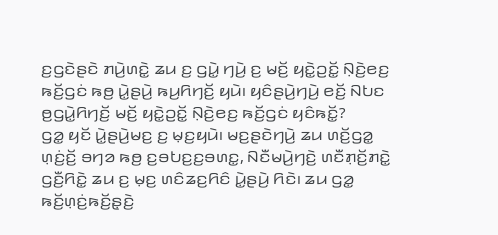ꤢ꤬ꤞꤢꤧꤔꤢꤧ ꤊꤣꤧ꤬ꤛꤢꤧ꤭ ꤘꤣ ꤢ꤬ ꤞꤣꤧ꤭ ꤚꤣꤧ꤬ ꤢ꤬ ꤗꤢꤩ꤬ ꤟꤢꤧ꤭ꤑꤢꤩ꤭ ꤡ꤫ꤢꤧ꤬ꤕꤢ꤬ ꤒꤢꤩ꤬ꤞꤢꤦ ꤒꤥ꤬ ꤣꤧ꤭ꤔꤣꤧ꤬ ꤒꤣ꤬ꤖꤚꤢꤩ꤬ ꤟꤣꤧ꤯ ꤟꤢꤨꤔꤣꤧ꤬ꤚꤣꤧ꤬ ꤕꤢꤩ꤬ ꤡꤝꤢ ꤥ꤬ꤞꤣꤧ꤭ꤖꤚꤢꤩ꤬ ꤗꤢꤩ꤬ ꤟꤢꤧ꤭ꤑꤢꤩ꤭ ꤡ꤫ꤢꤧ꤬ꤕꤢ꤬ ꤒꤢꤩ꤬ꤞꤢꤦ ꤟꤢꤨꤒꤢꤩ꤭?
ꤞꤤ꤭ ꤟꤢꤩ ꤣꤧ꤭ꤔꤣꤧ꤬ꤗꤢ꤬ ꤢ꤬ ꤗ꤫ꤢ꤬ꤟꤣꤧ꤯ ꤗꤢ꤬ꤔꤢꤧꤚꤣꤧ꤬ ꤘꤣ ꤛꤢꤩ꤬ꤞꤤ꤭ ꤛ꤫ꤢꤦ꤬ꤢꤩ꤬ ꤋꤚꤤ ꤒꤥ꤬ ꤢ꤬ꤋꤝꤢ꤬ꤢ꤬ꤋꤛꤢ꤭, ꤡꤢꤪꤗꤣꤧ꤬ꤚꤢꤧ꤬ ꤛꤢꤪꤊ꤫ꤢꤩ꤬ꤊꤢꤧ꤭ ꤞꤢꤪ꤬ꤖꤢꤧ꤭ ꤘꤣ ꤢ꤬ ꤗ꤫ꤢ꤬ ꤛꤢꤨꤘꤢ꤬ꤖꤢꤨ ꤣꤧ꤭ꤔꤣꤧ꤬ ꤖꤢꤧ꤯ ꤘꤣ ꤞꤤ꤭ ꤒꤢꤩ꤬ꤛ꤫ꤢꤦ꤬ꤒꤢꤩ꤬ꤔ꤫ꤢꤧ꤬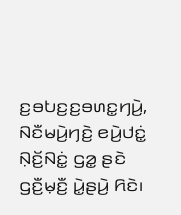ꤢ꤬ꤋꤝꤢ꤬ꤢ꤬ꤋꤛꤢ꤭ꤚꤣꤧ꤬, ꤡꤢꤪꤗꤣꤧ꤬ꤚꤢꤧ꤬ ꤕꤣꤧ꤬ꤓꤢꤦ꤭ ꤡ꤫ꤢꤩ꤬ꤡꤢꤦ꤭ ꤞꤤ꤭ ꤔꤢꤧ ꤞꤢꤪ꤬ꤗ꤫ꤢꤪ꤬ ꤣꤧ꤭ꤔꤣꤧ꤬ ꤖꤢꤧ꤯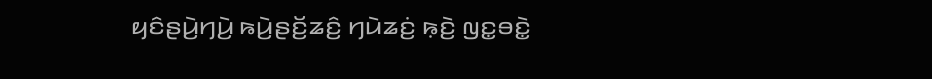ꤟꤢꤨꤔꤣꤧ꤬ꤚꤣꤧ꤬ ꤒꤣꤧ꤬ꤔꤢꤩ꤬ꤘꤢꤨ꤬ ꤚꤣꤧꤘꤢꤦ꤬ ꤒ꤫ꤢꤧ꤬ ꤜꤢ꤭ꤋꤢꤧ꤭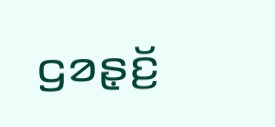ꤞꤤꤔ꤫ꤢꤩ꤬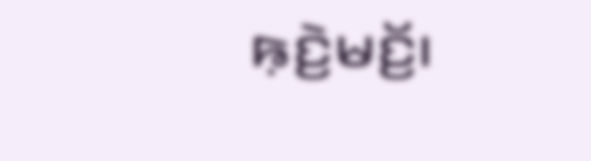ꤒ꤫ꤢꤧ꤬ꤗꤢꤩ꤬꤯